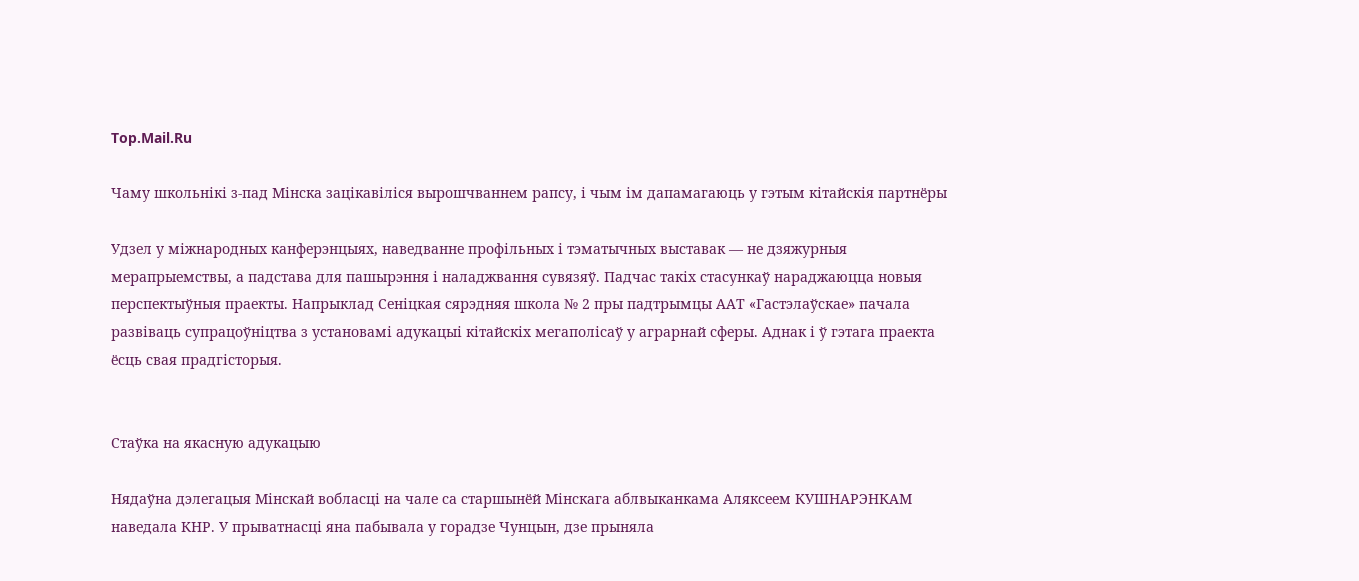Top.Mail.Ru

Чаму школьнікі з-пад Мінска зацікавіліся вырошчваннем рапсу, і чым ім дапамагаюць у гэтым кітайскія партнёры

Удзел у міжнародных канферэнцыях, наведванне профільных і тэматычных выставак — не дзяжурныя мерапрыемствы, а падстава для пашырэння і наладжвання сувязяў. Падчас такіх стасункаў нараджаюцца новыя перспектыўныя праекты. Напрыклад Сеніцкая сярэдняя школа № 2 пры падтрымцы ААТ «Гастэлаўскае» пачала развіваць супрацоўніцтва з установамі адукацыі кітайскіх мегаполісаў у аграрнай сферы. Аднак і ў гэтага праекта ёсць свая прадгісторыя.


Стаўка на якасную адукацыю

Нядаўна дэлегацыя Мінскай вобласці на чале са старшынёй Мінскага аблвыканкама Аляксеем КУШНАРЭНКАМ наведала КНР. У прыватнасці яна пабывала у горадзе Чунцын, дзе прыняла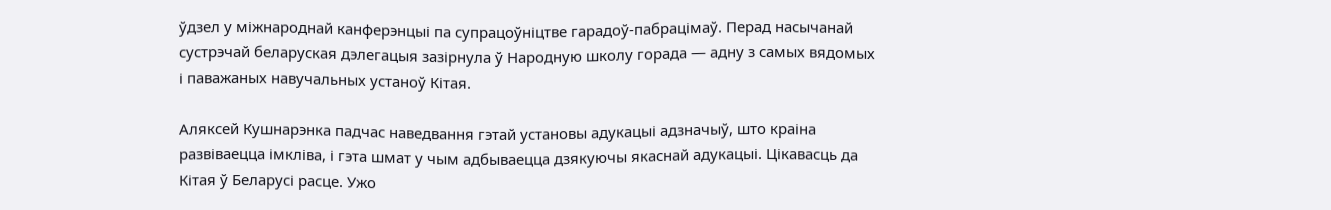ўдзел у міжнароднай канферэнцыі па супрацоўніцтве гарадоў-пабрацімаў. Перад насычанай сустрэчай беларуская дэлегацыя зазірнула ў Народную школу горада — адну з самых вядомых і паважаных навучальных устаноў Кітая.

Аляксей Кушнарэнка падчас наведвання гэтай установы адукацыі адзначыў, што краіна развіваецца імкліва, і гэта шмат у чым адбываецца дзякуючы якаснай адукацыі. Цікавасць да Кітая ў Беларусі расце. Ужо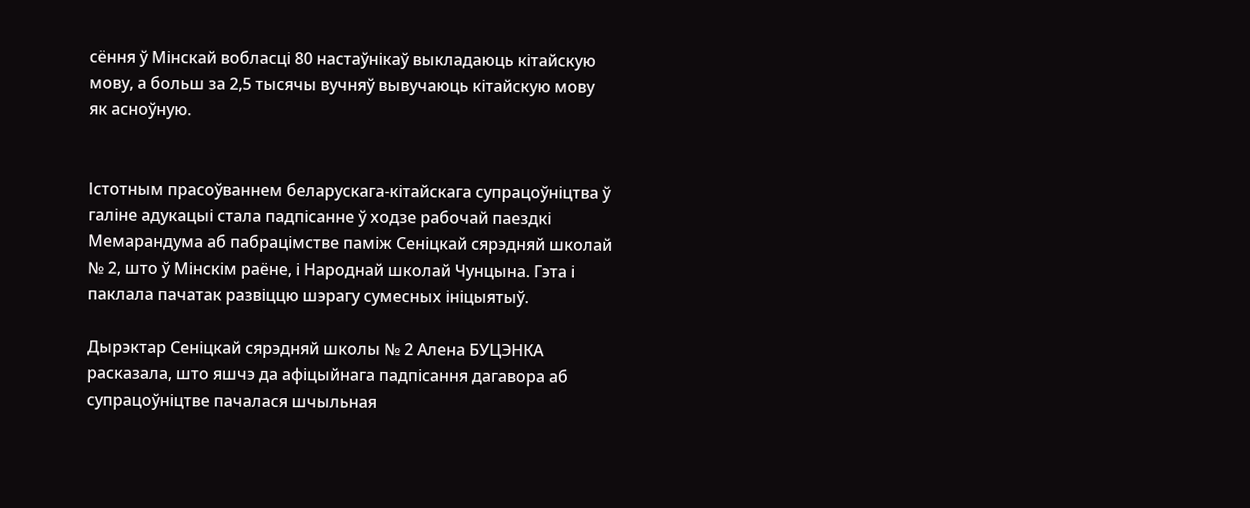сёння ў Мінскай вобласці 80 настаўнікаў выкладаюць кітайскую мову, а больш за 2,5 тысячы вучняў вывучаюць кітайскую мову як асноўную.


Істотным прасоўваннем беларускага-кітайскага супрацоўніцтва ў галіне адукацыі стала падпісанне ў ходзе рабочай паездкі Мемарандума аб пабрацімстве паміж Сеніцкай сярэдняй школай № 2, што ў Мінскім раёне, і Народнай школай Чунцына. Гэта і паклала пачатак развіццю шэрагу сумесных ініцыятыў.

Дырэктар Сеніцкай сярэдняй школы № 2 Алена БУЦЭНКА расказала, што яшчэ да афіцыйнага падпісання дагавора аб супрацоўніцтве пачалася шчыльная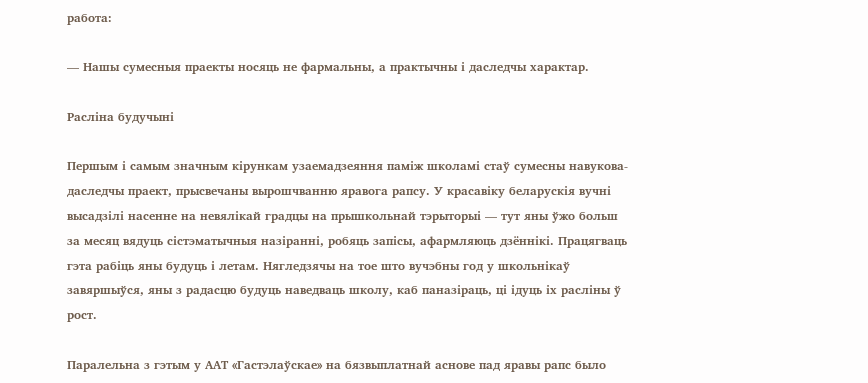работа:

— Нашы сумесныя праекты носяць не фармальны, а практычны і даследчы характар.

Расліна будучыні

Першым і самым значным кірункам узаемадзеяння паміж школамі стаў сумесны навукова-даследчы праект, прысвечаны вырошчванню яравога рапсу. У красавіку беларускія вучні высадзілі насенне на невялікай градцы на прышкольнай тэрыторыі — тут яны ўжо больш за месяц вядуць сістэматычныя назіранні, робяць запісы, афармляюць дзённікі. Працягваць гэта рабіць яны будуць і летам. Нягледзячы на тое што вучэбны год у школьнікаў завяршыўся, яны з радасцю будуць наведваць школу, каб паназіраць, ці ідуць іх расліны ў рост.

Паралельна з гэтым у ААТ «Гастэлаўскае» на бязвыплатнай аснове пад яравы рапс было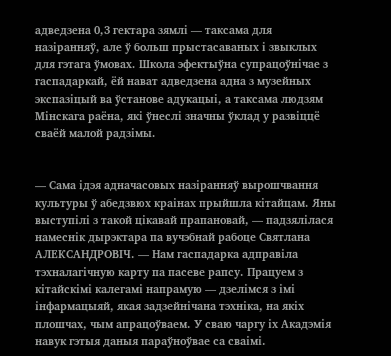адведзена 0,3 гектара зямлі — таксама для назіранняў, але ў больш прыстасаваных і звыклых для гэтага ўмовах. Школа эфектыўна супрацоўнічае з гаспадаркай, ёй нават адведзена адна з музейных экспазіцый ва ўстанове адукацыі, а таксама людзям Мінскага раёна, які ўнеслі значны ўклад у развіццё сваёй малой радзімы.


— Сама ідэя адначасовых назіранняў вырошчвання культуры ў абедзвюх краінах прыйшла кітайцам. Яны выступілі з такой цікавай прапановай, — падзялілася намеснік дырэктара па вучэбнай рабоце Святлана АЛЕКСАНДРОВІЧ. — Нам гаспадарка адправіла тэхналагічную карту па пасеве рапсу. Працуем з кітайскімі калегамі напрамую — дзелімся з імі інфармацыяй, якая задзейнічана тэхніка, на якіх плошчах, чым апрацоўваем. У сваю чаргу іх Акадэмія навук гэтыя даныя параўноўвае са сваімі.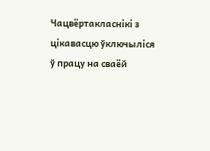Чацвёртакласнікі з цікавасцю ўключыліся ў працу на сваёй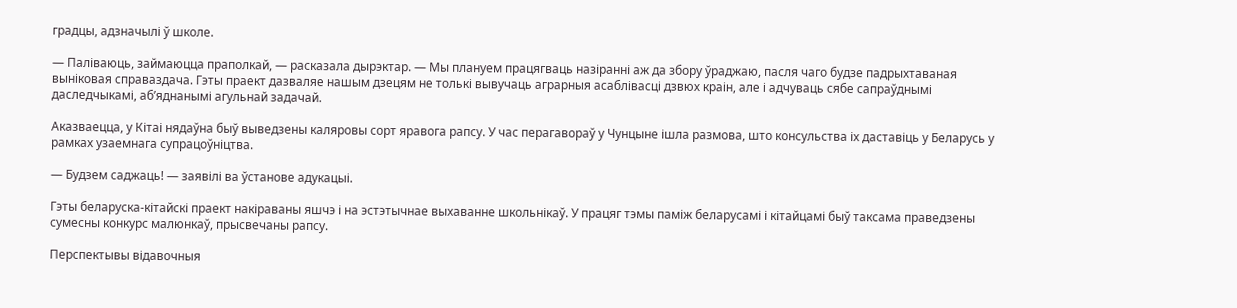градцы, адзначылі ў школе.

— Паліваюць, займаюцца праполкай, — расказала дырэктар. — Мы плануем працягваць назіранні аж да збору ўраджаю, пасля чаго будзе падрыхтаваная выніковая справаздача. Гэты праект дазваляе нашым дзецям не толькі вывучаць аграрныя асаблівасці дзвюх краін, але і адчуваць сябе сапраўднымі даследчыкамі, аб’яднанымі агульнай задачай.

Аказваецца, у Кітаі нядаўна быў выведзены каляровы сорт яравога рапсу. У час перагавораў у Чунцыне ішла размова, што консульства іх даставіць у Беларусь у рамках узаемнага супрацоўніцтва.

— Будзем саджаць! — заявілі ва ўстанове адукацыі.

Гэты беларуска-кітайскі праект накіраваны яшчэ і на эстэтычнае выхаванне школьнікаў. У працяг тэмы паміж беларусамі і кітайцамі быў таксама праведзены сумесны конкурс малюнкаў, прысвечаны рапсу.

Перспектывы відавочныя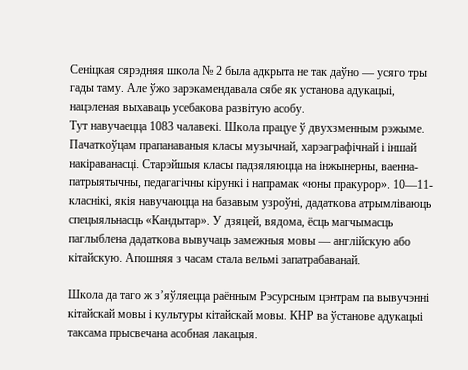Сеніцкая сярэдняя школа № 2 была адкрыта не так даўно — усяго тры гады таму. Але ўжо зарэкамендавала сябе як установа адукацыі, нацэленая выхаваць усебакова развітую асобу.
Тут навучаецца 1083 чалавекі. Школа працуе ў двухзменным рэжыме. Пачаткоўцам прапанаваныя класы музычнай, харэаграфічнай і іншай накіраванасці. Старэйшыя класы падзяляюцца на інжынерны, ваенна-патрыятычны, педагагічны кірункі і напрамак «юны пракурор». 10—11-класнікі, якія навучаюцца на базавым узроўні, дадаткова атрымліваюць спецыяльнасць «Кандытар». У дзяцей, вядома, ёсць магчымасць паглыблена дадаткова вывучаць замежныя мовы — англійскую або кітайскую. Апошняя з часам стала вельмі запатрабаванай.

Школа да таго ж з’яўляецца раённым Рэсурсным цэнтрам па вывучэнні кітайскай мовы і культуры кітайскай мовы. КНР ва ўстанове адукацыі таксама прысвечана асобная лакацыя.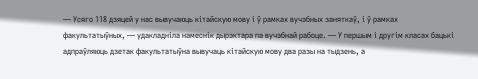— Усяго 118 дзяцей у нас вывучаюць кітайскую мову і ў рамках вучэбных заняткаў, і ў рамках факультатыўных, — удакладніла намеснік дырэктара па вучэбнай рабоце. — У першым і другім класах бацькі адпраўляюць дзетак факультатыўна вывучаць кітайскую мову два разы на тыдзень, а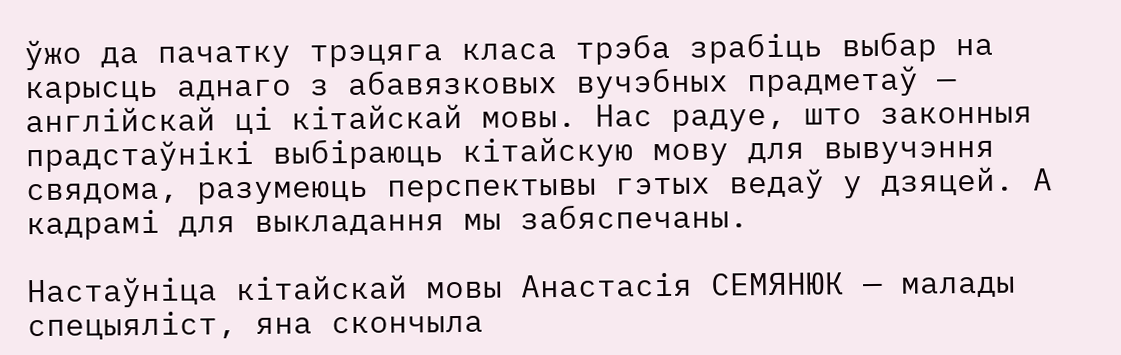ўжо да пачатку трэцяга класа трэба зрабіць выбар на карысць аднаго з абавязковых вучэбных прадметаў — англійскай ці кітайскай мовы. Нас радуе, што законныя прадстаўнікі выбіраюць кітайскую мову для вывучэння свядома, разумеюць перспектывы гэтых ведаў у дзяцей. А кадрамі для выкладання мы забяспечаны.

Настаўніца кітайскай мовы Анастасія СЕМЯНЮК — малады спецыяліст, яна скончыла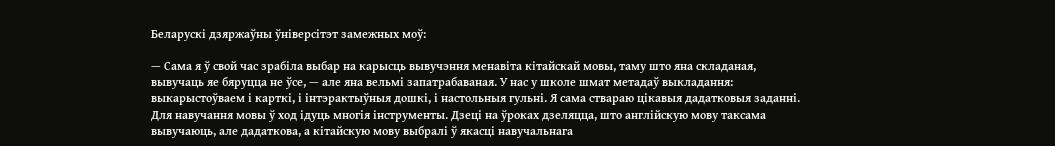Беларускі дзяржаўны ўніверсітэт замежных моў:

— Сама я ў свой час зрабіла выбар на карысць вывучэння менавіта кітайскай мовы, таму што яна складаная, вывучаць яе бяруцца не ўсе, — але яна вельмі запатрабаваная. У нас у школе шмат метадаў выкладання: выкарыстоўваем і карткі, і інтэрактыўныя дошкі, і настольныя гульні. Я сама ствараю цікавыя дадатковыя заданні. Для навучання мовы ў ход ідуць многія інструменты. Дзеці на ўроках дзеляцца, што англійскую мову таксама вывучаюць, але дадаткова, а кітайскую мову выбралі ў якасці навучальнага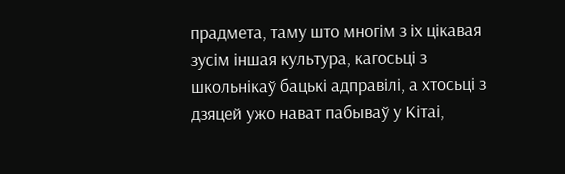прадмета, таму што многім з іх цікавая зусім іншая культура, кагосьці з школьнікаў бацькі адправілі, а хтосьці з дзяцей ужо нават пабываў у Кітаі,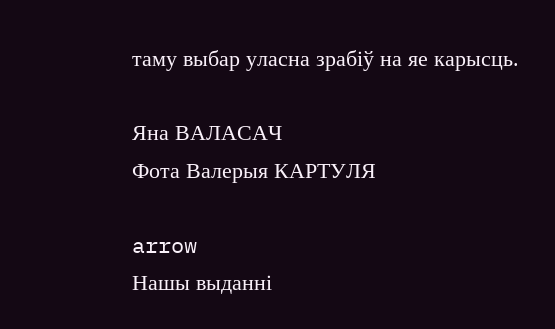таму выбар уласна зрабіў на яе карысць.

Яна ВАЛАСАЧ
Фота Валерыя КАРТУЛЯ

arrow
Нашы выданні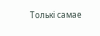Толькі самае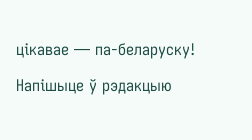цікавае — па-беларуску!

Напішыце ў рэдакцыю